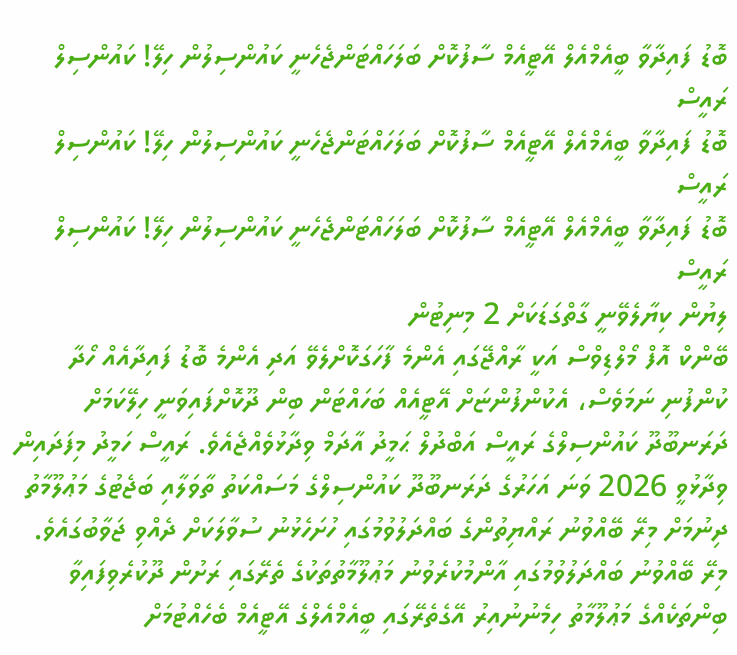ބޮޑު ފައިދާވާ ބީއެމްއެލް އޭޓީއެމް ސާފުކޮށް ބަލަހައްޓަންޖެހެނީ ކައުންސިލުން ހިލޭ! ކައުންސިލް ރައީސް
ބޮޑު ފައިދާވާ ބީއެމްއެލް އޭޓީއެމް ސާފުކޮށް ބަލަހައްޓަންޖެހެނީ ކައުންސިލުން ހިލޭ! ކައުންސިލް ރައީސް
ބޮޑު ފައިދާވާ ބީއެމްއެލް އޭޓީއެމް ސާފުކޮށް ބަލަހައްޓަންޖެހެނީ ކައުންސިލުން ހިލޭ! ކައުންސިލް ރައީސް
ލިޔުން ކިޔާލެވޭނީ ގާތްގަޑަކަށް 2 މިނިޓުން
ބޭންކް އޮފް މޯލްޑިވްސް އަކީ ރާއްޖޭގައި އެންމެ ފާހަގަކޮށްލެވޭ އަދި އެންމެ ބޮޑު ފައިދާއެއް ހޯދާ ކުންފުނި ނަމަވެސް، އެކުންފުންޏަށް އޭޓީއެއް ބަހައްޓަން ބިން ދޫކޮށްފައިވަނީ ހިލޭކަމަށް ދަރަނބޫދޫ ކައުންސިލްގެ ރައީސް އަބްދުލް ޙަމީދު އާދަމް ވިދާޅުވެއްޖެއެވެ. ރައީސް ހަމީދު މިފަދައިން ވިދާޅުވީ 2026 ވަނަ އަހަރުގެ ދަރަނބޫދޫ ކައުންސިލްގެ މަސައްކަތު ތާވަލާއި ބަޖެޓުގެ މަޢުލޫމާތު ދިނުމަށް މިރޭ ބޭއްވުނު ރައްޔިތުންގެ ބައްދަލުވުމުގައި ހުށަހެޅުނު ސުވާލަކަށް ދެއްވި ޖަވާބުގައެވެ.
މިރޭ ބޭއްވުނު ބައްދަލުވުމުގައި އާންމުކުރެވުނު މަޢުލޫމާތުތަކުގެ ތެރޭގައި ރަށުން ދޫކުރެވިފައިވާ ބިންތަކެއްގެ މަޢުލޫމާތު ހިމެނުނުއިރު އޭގެތެރޭގައި ބީއެމްއެލްގެ އޭޓީއެމް ބެހެއްޓުމަށް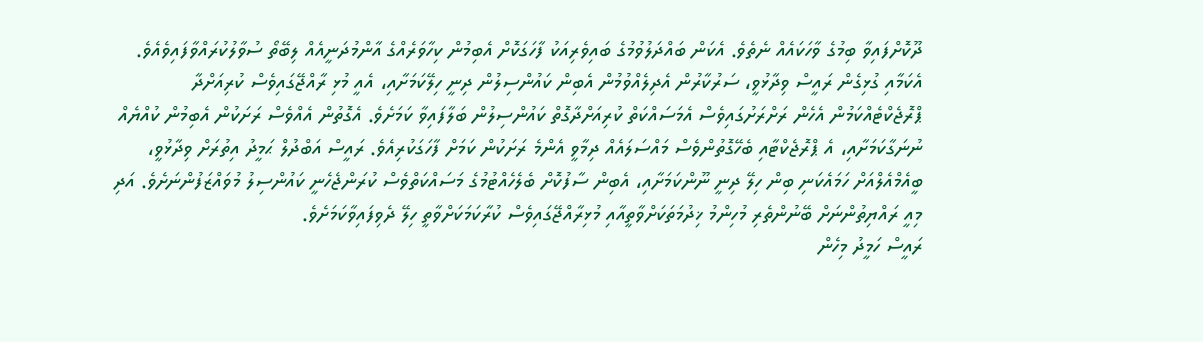ދޫކޮށްފައިވާ ބިމުގެ ވާހަކައެއް ނެތެވެ. އެކަން ބައްދަލުވުމުގެ ބައިވެރިއަކު ފާހަގަކޮށް އެބިމުން ކިހާވަރެއްގެ އާންމުދަނީއެއް ލިބޭތޯ ސުވާލުކުރައްވާފައިވެއެވެ.
އެކަމާއި ގުޅިގެން ރައީސް ވިދާޅުވީ، ސަރުކާރުން އެދިލެއްވުމުން އެބިން ކައުންސިލުން ދިނީ ހިލޭކަމަށާއި، އެއީ މުޅި ރާއްޖޭގައިވެސް ކުރިއަށްދާ ޕްރޮޖެކްޓެއްކަމުން އެހެން ރަށްރަށުގައިވެސް އެމަސައްކަތް ކުރިއަށްދާގޮތް ކައުންސިލުން ބަލާފައިވާ ކަމަށެވެ. އެގޮތުން އެއްވެސް ރަށަކުން އެބިމުން ކުއްޔެއް ނުނަގާކަމަށާއި، އެ ޕްރޮޖެކްޓާއި ބެހޭގޮތުންވެސް މައްސަލައެއް ދިމާވީ އެންމެ ރަށަކުން ކަމަށް ފާހަގަކުރިއެވެ. ރައީސް އަބްދުލް ޙަމީދު އިތުރަށް ވިދާޅުވީ، ބީއެމްއެލްއަށް ހަމައެކަނި ބިން ހިލޭ ދިނީ ނޫންކަމަށާއި، އެބިން ސާފުކޮށް ބެލެހެއްޓުމުގެ މަސައްކަތްވެސް ކުރަންޖެހެނީ ކައުންސިލު މުވައްޒަފުންނަށެވެ. އަދި މިއީ ރައްޔިތުންނަށް ބޭނުންތެރި މުހިންމު ޚިދުމަތަކަށްވާތީއާއި މުޅިރާއްޖޭގައިވެސް ކުރާކަމަކަށްވާތީ ހިލޭ ދެވިފައިވާކަމަށެވެ.
ރައީސް ހަމީދު މިހެން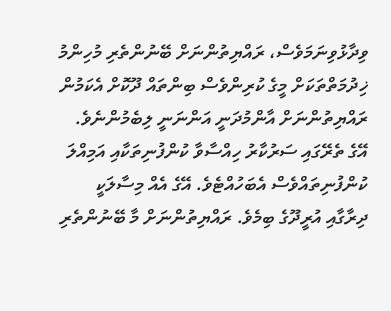ވިދާޅުވިނަމަވެސް، ރައްޔިތުންނަށް ބޭނުންތެރި މުހިންމު ޚިދުމަތްތަކަށް މީގެ ކުރިންވެސް ބިންތައް ދޫކޮށް އެކަމުން ރައްޔިތުންނަށް އާންމުދަނީ އަންނަނީ ލިބެމުންނެވެ. އޭގެ ތެރޭގައި ސަރުކާރު ހިއްސާވާ ކުންފުނިތަކާއި އަމިއްލަ ކުންފުނިތައްވެސް އެބަހުއްޓެވެ. އޭގެ އެއް މިސާލަކީ ދިރާގާއި އުރީދޫގެ ބިމެވެ. ރައްޔިތުންނަށް މާ ބޭނުންތެރި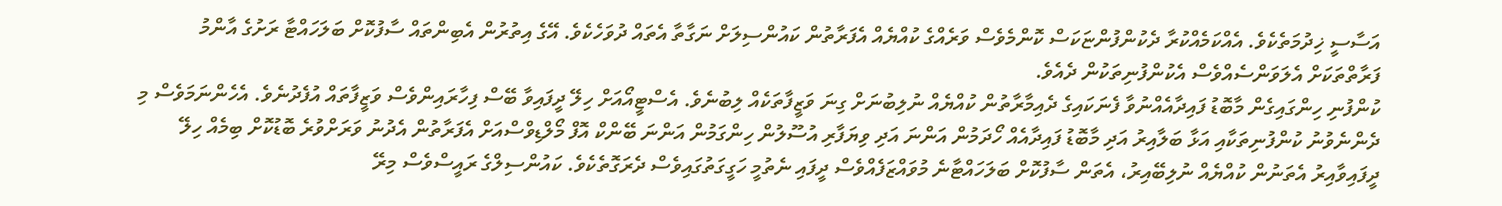އަސާސީ ޚިދުމަތެކެވެ. އެއްކަމެއްކުރާ ދެކުންފުންޏަކަސް ކޮންމެވެސް ވަރެއްގެ ކުއްޔެއް އެފަރާތުން ކައުންސިލަށް ނަގާތާ އެތައް ދުވަހެކެވެ. އޭގެ އިތުރުން އެބިންތައް ސާފުކޮށް ބަލަހައްޓާ ރަށުގެ އާންމު ފަރާތްތަކަށް އެލަވަންސެއްވެސް އެކުންފުނިތަކުން ދެއެވެ.
ކުންފުނި ހިންގައިގެން މާބޮޑު ފައިދާއެއްނުވާ ފެނަކައިގެ ދެއިމާރާތުން ކުއްޔެއް ނުލިބުނަށް ގިނަ ވަޒީފާތަކެއް ލިބުނެވެ. އެސްޓީއޯއަށް ހިލޭ ދީފައިވާ ބޭސް ފިހާރައިންވެސް ވަޒީފާތައް އުފެދުނެވެ. އެހެންނަމަވެސް މި ދެންނެވުނު ކުންފުނިތަކާއި އަޅާ ބަލާއިރު އަދި މާބޮޑު ފައިދާއެއް ހޯދަމުން އަންނަ އަދި ވިޔަފާރި އުސޫލުން ހިންގަމުން އަންނަ ބޭންކް އޮފް މޯލްޑިވްސްއަށް އެފަރާތުން އެދުނު ވަރަށްވުރެ ބޮޑުކޮށް ބިމެއް ހިލޭ ދީފައިވާއިރު އެތަނުން ކުއްޔެއް ނުލިބޭއިރު، އެތަން ސާފުކޮށް ބަލަހައްޓާނެ މުވައްޒަފެއްވެސް ދީފައި ނެތުމީ ހަގީގަތުގައިވެސް ދެރަގޮތެކެވެ. ކައުންސިލްގެ ރައީސްވެސް މިރޭ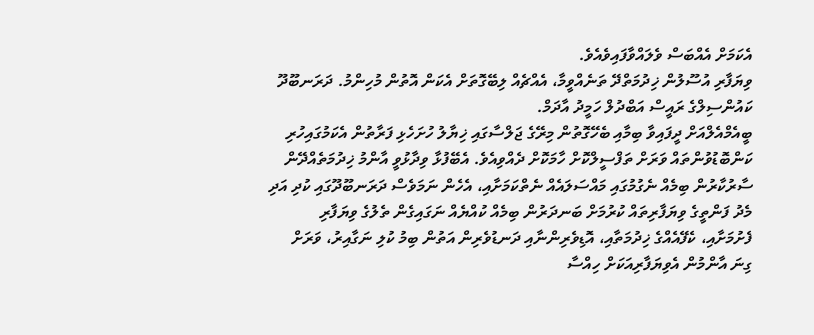އެކަމަށް އެއްބަސް ވެލައްވާފައިވެއެވެ.
ވިޔަފާރި އުސޫލުން ޚިދުމަތްދޭ ތަނެއްވީމާ، އެއްޗެއް ލިބޭގޮތަށް އެކަން އޮތުން މުހިންމު. ދަރަނބޫދޫ ކައުންސިލްގެ ރައީސް އަބްދުލް ހަމީދު އާދަމް.
ބީއެމްއެލްއަށް ދީފައިވާ ބިމާއި ބެހޭގޮތުން މިރޭގެ ޖަލްސާގައި ޚިޔާލު ހުށަހެޅި ފަރާތުން އެކަމުގައިހުރި ކަންބޮޑުވުންތައް ވަރަށް ތަފްސީލްކޮށް ހާމަކޮށް ދެއްވިއެވެ. އެބޭފުޅާ ވިދާޅުވީ އާންމު ޚިދުމަތެއްދޭން ސާރުކާރުން ބިމެއް ނެގުމުގައި މައްސަލައެއް ނެތްކަމަށާއި، އެހެން ނަމަވެސް ދަރަނބޫދޫގައި ކުދި އަދި މެދު ފަންތީގެ ވިޔަފާރިތައް ކުރުމަށް ބަނދަރުން ބިމެއް ކުއްޔެއް ނަގައިގެން ތެލުގެ ވިޔަފާރި ފެށުމަށާއި، ކެފޭއެއްގެ ޚިދުމަތާއި، އޮޑިވެރިންނާއި ދަނޑުވެރިން އަތުން ބިމު ކުލި ނަގާއިރު، ވަރަށް ގިނަ އާންމުން އެވިޔަފާރިއަކަށް ހިއްސާ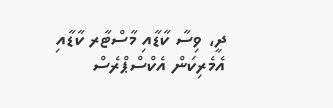ދީ، ވިސާ ކާޑާއި މާސްޓާރ ކާޑާއި އެމެރިކަން އެކްސްޕްރެސް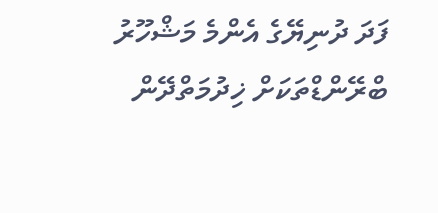ފަދަ ދުނިޔޭގެ އެންމެ މަޝްހޫރު ބްރޭންޑްތަކަށް ޚިދުމަތްދޭން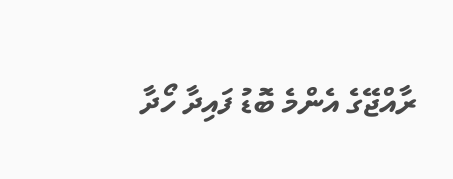ރާއްޖޭގެ އެންމެ ބޮޑު ފައިދާ ހޯދާ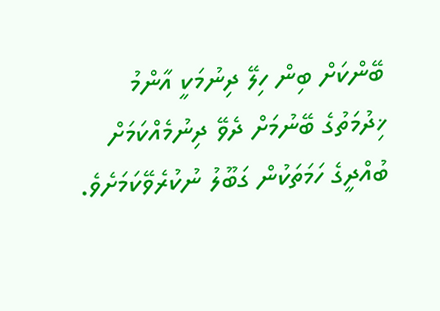ބޭންކަށް ބިން ހިލޭ ދިނުމަކީ އާންމު ޚިދުމަތުގެ ބޭނުމަށް ދެވޭ ދިނުމެއްކަމަށް ބުއްދީގެ ހަމަތަކުން ގަބޫލު ނުކުރެވޭކަމަށެވެ.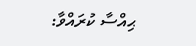ޙިއްސާ ކުރައްވާ: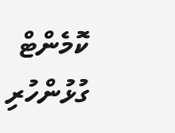ކޮމެންޓް
ގުޅުންހުރި